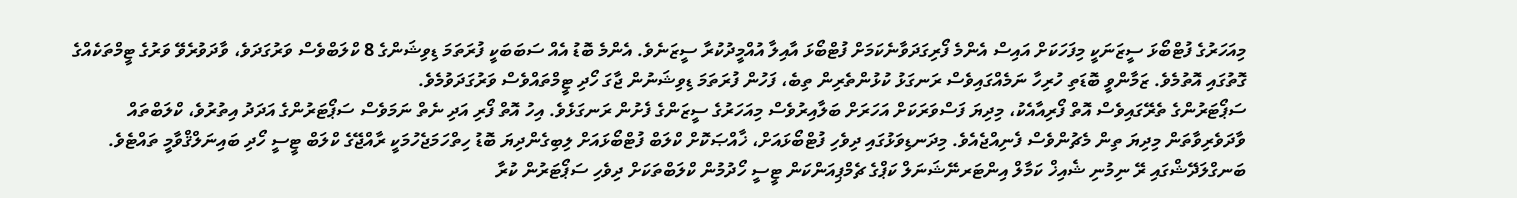މިއަހަރުގެ ފުޓްބޯޅަ ސީޒަނަކީ މިފަހަކަށް އައިސް އެންމެ ފޯރިގަދަވާނެކަމަށް ފުޓްބޯޅަ އާއިލާ އުއްމީދުކުރާ ސީޒަނެވެ. އެންމެ ބޮޑު އެއް ސަބަބަކީ ފުރަތަމަ ޑިވިޝަންގެ 8 ކްލަބްވެސް ވަރުގަދަވެ، ވާދަވުރެވޭ ވަރުގެ ޓީމްތަކެއްގެ ގޮތުގައި އޮތުމެވެ. ޒަމާންވީ ބޮޑަތި ހުރިހާ ނަމެއްގައިވެސް ރަނގަޅު ކުޅުންތެރިން ތިބެ، ފަހުން ފުރަތަމަ ޑިވިޝަނުން ޖާގަ ހޯދި ޓީމްތައްވެސް ވަރުގަދަވުމެވެ.
ސަޕޯޓަރުންގެ ތެރޭގައިވެސް އޮތް ފޯރިއާއެކު، މިދިޔަ ފަސްވަރަކަށް އަހަރަށް ބަލާއިރުވެސް މިއަހަރުގެ ސީޒަންގެ ފެށުން ރަނގަޅެވެ. އިހު އޮތް ފޯރި އަދި ނެތް ނަމަވެސް ސަޕޯޓަރުންގެ އަދަދު އިތުރުވެ، ކްލަބްތައް ވާދަވެރިވާތަން މިދިޔަ ތިން މެޗުންވެސް ފެނިއްޖެއެވެ. މިދަނޑިވަޅުގައި ދިވެހި ފުޓްބޯޅައަށް، ޚާއްޞަކޮށް ކްލަބް ފުޓްބޯޅައަށް ލިބިގެންދިޔަ ބޮޑު ހިތްހަމަޖެހުމަކީ ރާއްޖޭގެ ކްލަބް ޓީސީ ހޯދި ބައިނަލްޤްވާމީ ތައްޓެވެ. ބަނގްލަދޭޝްގައި ރޭ ނިމުނި ޝެއިޚް ކަމާލް އިންޓަރނޭޝަނަލް ކަޕްގެ ޗެމްޕިއަންކަން ޓީސީ ހޯދުމުން ކްލަބްތަކަށް ދިވެހި ސަޕޯޓަރުން ކުރާ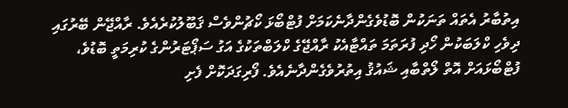އިތުބާރު އެތައް ތަނަކުން ބޮޑުވެގެންދާނެކަމަށް ފުޓްބޯޅަ ކޯޗުންވެސް ޤަބޫލުކުރެއެވެ. ރާއްޖޭން ބޭރުގައި ދިވެހި ކްލަބަކުން ހޯދި ފުރަތަމަ ތައްޓާއެކު ރާއްޖޭގެ ކްލަބްތަކުގެ އަގު ސަޕޯޓަރުންގެ ކުރިމަތީ ބޮޑުވެ، ފުޓްބޯޅައަށް އޮތް ލޯތްބާއި ޝައުޤު އިތުރުވެގެންދާނެއެވެ. ފޯރިގަދަކޮށް ފެށި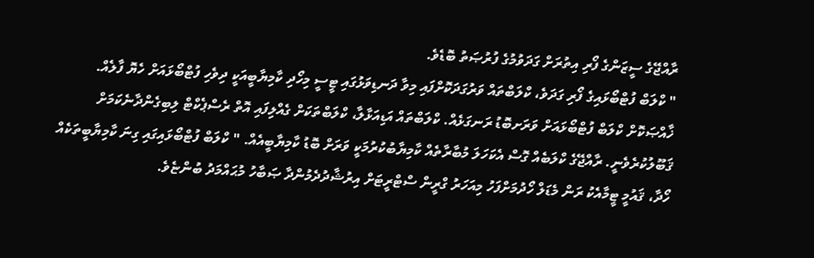ރާއްޖޭގެ ސީޒަންގެ ފޯރި އިތުރަށް ގަދަވުމުގެ ފުރުޞަތު ބޮޑެވެ.
" ކްލަބް ފުޓްބޯޅައިގެ ފޯރި ގަދަވެ، ކްލަބްތައް ވަރުގަދަކޮށްފައި މިވާ ދަނޑިވަޅުގައި ޓީސީ މިހޯދި ކާމިޔާބީއަކީ ދިވެހި ފުޓްބޯޅައަށް ހެޔޮ ފާލެއް. ޚާއްޞަކޮށް ކްލަބް ފުޓްބޯޅައަށް ވަރަށބޮޑު ރަނގަޅެއް. ކްލަބްތައް އަޑިއަޅާލާ، ކްލަބްތަކަށް ގެއްލިފައި އޮތް ރެސްޕެކްޓް ލިބިގެންދާނެކަމަށް ޤަބޫލުކުރެވެނީ. ރާއްޖޭގެ ކްލަބެއް ގޮސް އެކަހަލަ މުބާރާތެއް ކާމިޔާބުކުރުމަކީ ވަރަށް ބޮޑު ކާމިޔާބީއެއް. " ކްލަބް ފުޓްބޯޅައިގައި ގިނަ ކާމިޔާބީތަކެއް ހޯދާ، ޤައުމީ ޓީމާއެކު ރަން މެޑަލް ހޯދުމަށްފަހު މިއަހަރު ގްރީން ސްޓްރީޓަށް އިރުޝާދުދެމުންދާ ޞަބާހު މުޙައްމަދު ބުންޏެވެ.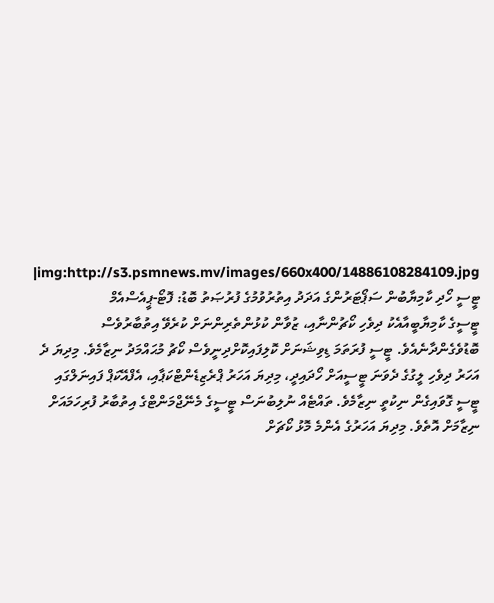img:http://s3.psmnews.mv/images/660x400/14886108284109.jpg| ޓީސީ ހޯދި ކާމިޔާބުން ސަޕޯޓަރުންގެ އަދަދު އިތުރުވުމުގެ ފުރުޞަތު ބޮޑު: ފޮޓޯ-ޕީއެސްއެމް
ޓީސީގެ ކާމިޔާބީއާއެކު ދިވެހި ކޯޗުންނާއި، ޒުވާން ކުޅުންތެރިންނަށް ކުރެވޭ އިތުބާރުވެސް ބޮޑުވެގެންދާނެއެވެ. ޓީސީ ފުރަތަމަ ޑިވިޝަނަށް ކޮލިފައިކޮށްދިނީވެސް ކޯޗު މުޙައްމަދު ނިޒާމެވެ. މިދިޔަ ދެ އަހަރު ދިވެހި ލީގުގެ ދެވަނަ ޓީސީއަށް ހޯދައިދީ، މިދިޔަ އަހަރު ޕްރެޒިޑެންޓްކަޕާއި، އެފްއޭކަޕް ފައިނަލްގައި ޓީސީ ގޮވައިގެން ނިކުތީ ނިޒާމެވެ. ތައްޓެއް ނުލިބުނަސް ޓީސީގެ މެނޭޖްމަންޓްގެ އިތުބާރު ފުރިހަމައަށް ނިޒާމަށް އޮތެވެ. މިދިޔަ އަހަރުގެ އެންމެ މޮޅު ކޯޗަށް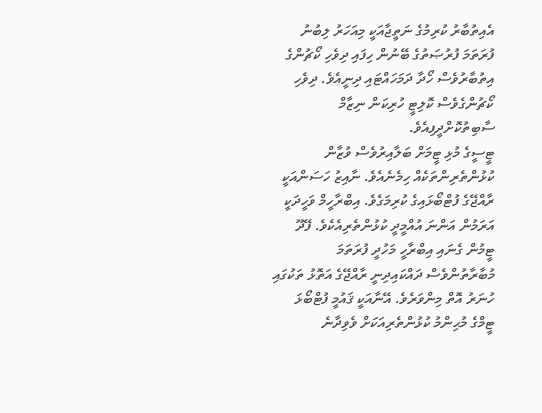އެއިތުބާރު ކުރިމުގެ ނަތީޖާއަކީ މިއަހަރު ލިބުނު ފުރަތަމަ ފުރުޞަތުގެ ބޭނުން ހިފައި ދިވެހި ކޯޗުންގެ އިތުބާރުވެސް ހޯދާ ދަމަހައްޓައި ދިނީއެވެ. ދިވެހި ކޯޗުންގެވެސް ކޮލިޓީ ހުރިކަން ނިޒާމް ސާބިތުކޮށްދީފިއެވެ.
ޓީސީގެ މުޅި ޓީމަށް ބަލާއިރުވެސް ވުޒާން ކުޅުންތެރިންތަކެއް ހިމެނެއެވެ. ނާއިޒު ހަސަންއަކީ ރާއްޖޭގެ ފުޓްބޯޅައިގެ ކުރިމަގެވެ. އިބްރާހީމް ވަހީދަކީ އަރަމުން އަންނަ އުއްމީދީ ކުޅުންތެރިއެކެވެ. ފޭދޫ ޓީމުން ގެނައި އިބްރާހީ މަހުދީ ފުރަތަމަ މުބާރާތުންވެސް ދައްކައިދިނީ ރާއްޖޭގެ އަތޮޅު ތަކުގައި ހުނަރު އޮތް މިންވަރެވެ. އޭނާއަކީ ޤައުމީ ފުޓްބޯޅަ ޓީމްގެ މުޙިންމު ކުޅުންތެރިއަކަށް ވެވިދާނެ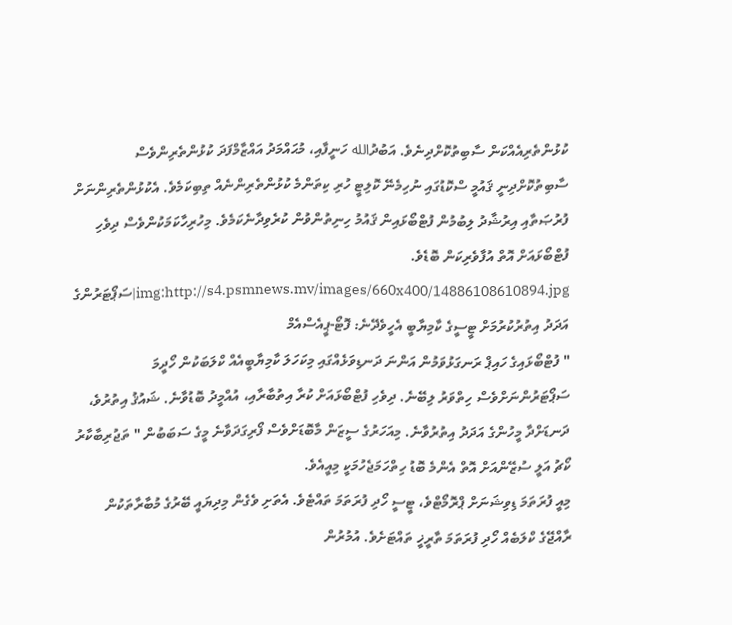ކުޅުންތެރިއެއްކަން ސާބިތުކޮށްދިނެވެ. އަބުދުالله ހަނީފާއި، މުޙައްމަދު އައްޒާމްފަދަ ކުޅުންތެރިންވެސް ސާބިތުކޮށްދިނީ ޤައުމީ ސްކޮޑުގައި ނުހިމެނޭ ކޮލިޓީ ހުރި ކިތަންމެ ކުޅުންތެރިންނެއް ތިބިކަމެވެ. އެކުޅުންތެރިންނަށް ފުރުޞަތާއި އިރުޝާދު ލިބުމުން ފުޓްބޯޅައިން ޤައުމު ހިނިތުންވުން ކުރެވިދާނެކަމެވެ. މިހުރިހާކަމަކުންވެސް ދިވެހި ފުޓްބޯޅައަށް އޮތް އުފާވެރިކަން ބޮޑެވެ.
img:http://s4.psmnews.mv/images/660x400/14886108610894.jpg|ސަޕޯޓަރުންގެ އަދަދު އިތުރުކުރުމަށް ޓީސީގެ ކާމިޔާބީ އެހީވެދޭނެ: ފޮޓޯ-ޕީއެސްއެމް
" ފުޓްބޯޅައިގެ ހައިޕް ރަނގަޅުވަމުން އަންނަ ދަނޑިވަޅެއްގައި މިކަހަލަ ކާމިޔާބީއެއް ކްލަބަކުން ހޯދީމަ ސަޕޯޓަރުންނަށްވެސް ހިތްވަރު ލިބޭނެ. ދިވެހި ފުޓްބޯޅައަށް ކުރާ އިތުބާރާއި، އުއްމީދު ބޮޑުވާނެ. ޝައުޤު އިތުރުވެ، ދަނޑަށްދާ މީހުންގެ އަދަދު އިތުރުވާނެ. މިއަހަރުގެ ސީޒަން މާބޮޑަށްވެސް ފޯރިގަދަވާނެ މީގެ ސަބަބުން " ތަޖުރިބާކާރު ކޯޗު އަލީ ސުޒޭންއަށް އޮތް އެންމެ ބޮޑު ހިތްހަމަޖެހުމަކީ މިއީއެވެ.
މިއީ ފުރަތަމަ ޑިވިޝަނަށް ޕްރޮމޯޓްވެ، ޓީސީ ހޯދި ފުރަތަމަ ތައްޓެވެ. އެތަށި ވެގެން މިދިޔައީ ބޭރުގެ މުބާރާތަކުން ރާއްޖޭގެ ކްލަބެއް ހޯދި ފުރަތަމަ ތާރީޚީ ތައްޓަށެވެ. އުމުރުން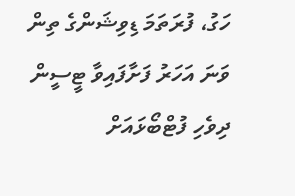ހަގު، ފުރަތަމަ ޑިވިޝަންގެ ތިން ވަނަ އަހަރު ފަށާފައިވާ ޓީސީން ދިވެހި ފުޓްބޯޅައަށް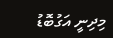މިދިނީ އަގުބޮޑު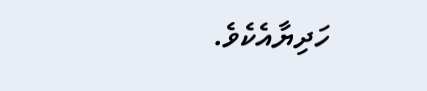ހަދިޔާއެކެވެ.